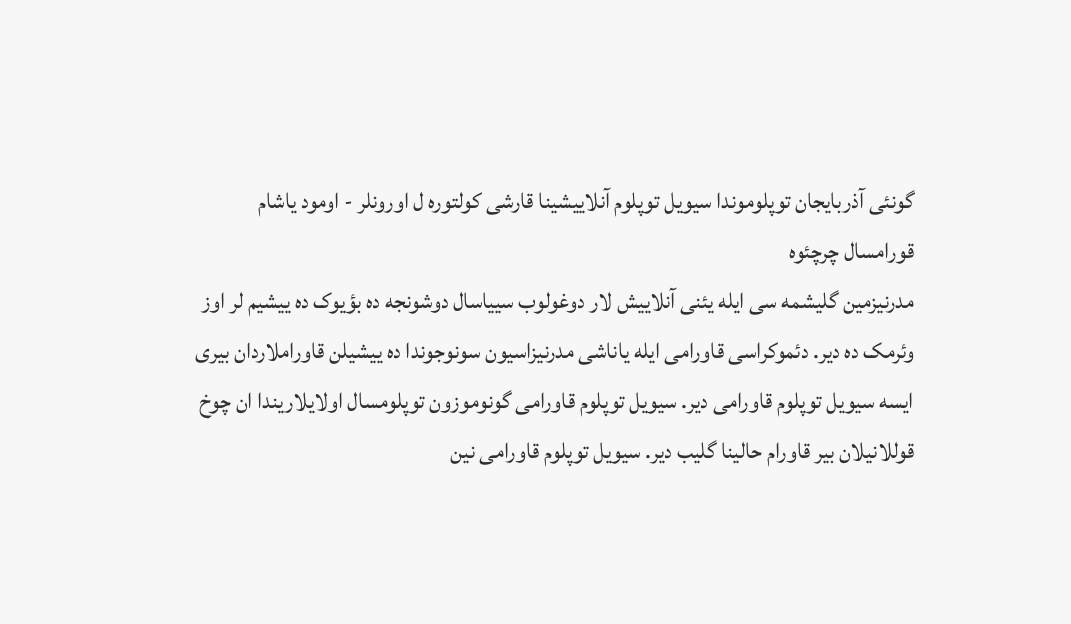گونئی آذربایجان توپلوموندا سیویل توپلوم آنلاییشینا قارشی کولتوره ل اورونلر - اومود یاشام
قورامسال چرچئوه
مدرنیزمین گلیشمه سی ایله یئنی آنلاییش لار دوغولوب سییاسال دوشونجه ده بؤیوک ده ییشیم لر اوز وئرمک ده دیر. دئموکراسی قاورامی ایله یاناشی مدرنیزاسیون سونوجوندا ده ییشیلن قاوراملاردان بیری ایسه سیویل توپلوم قاورامی دیر. سیویل توپلوم قاورامی گونوموزون توپلومسال اولایلاریندا ان چوخ قوللانیلان بیر قاورام حالینا گلیب دیر. سیویل توپلوم قاورامی نین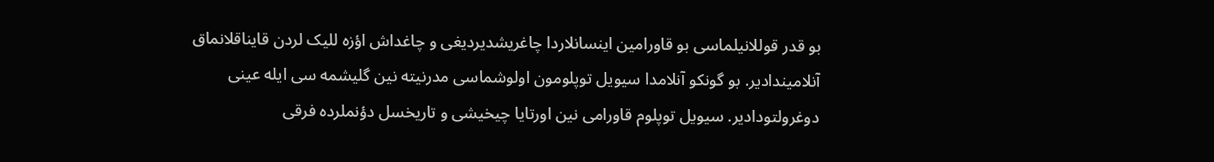بو قدر قوللانیلماسی بو قاورامین اینسانلاردا چاغریشدیردیغی و چاغداش اؤزه للیک لردن قایناقلانماق آنلامیندادیر. بو گونکو آنلامدا سیویل توپلومون اولوشماسی مدرنیته نین گلیشمه سی ایله عینی دوغرولتودادیر. سیویل توپلوم قاورامی نین اورتایا چیخیشی و تاریخسل دؤنملرده فرقی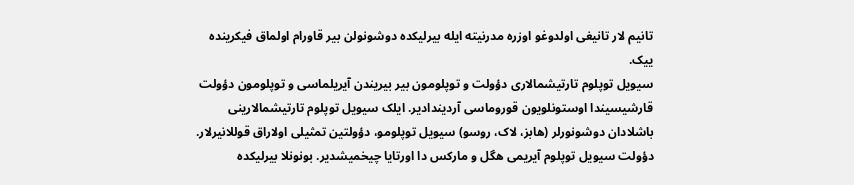تانیم لار تانیغی اولدوغو اوزره مدرنیته ایله بیرلیکده دوشونولن بیر قاورام اولماق فیکرینده ییک.
سیویل توپلوم تارتیشمالاری دؤولت و توپلومون بیر بیریندن آیریلماسی و توپلومون دؤولت قارشیسیندا اوستونلویون قوروماسی آردیندادیر. ایلک سیویل توپلوم تارتیشمالارینی باشلادان دوشونورلر (هابز، لاک، روسو) سیویل توپلومو، دؤولتین تمثیلی اولاراق قوللانیرلار. دؤولت سیویل توپلوم آیریمی هگل و مارکس دا اورتایا چیخمیشدیر. بونونلا بیرلیکده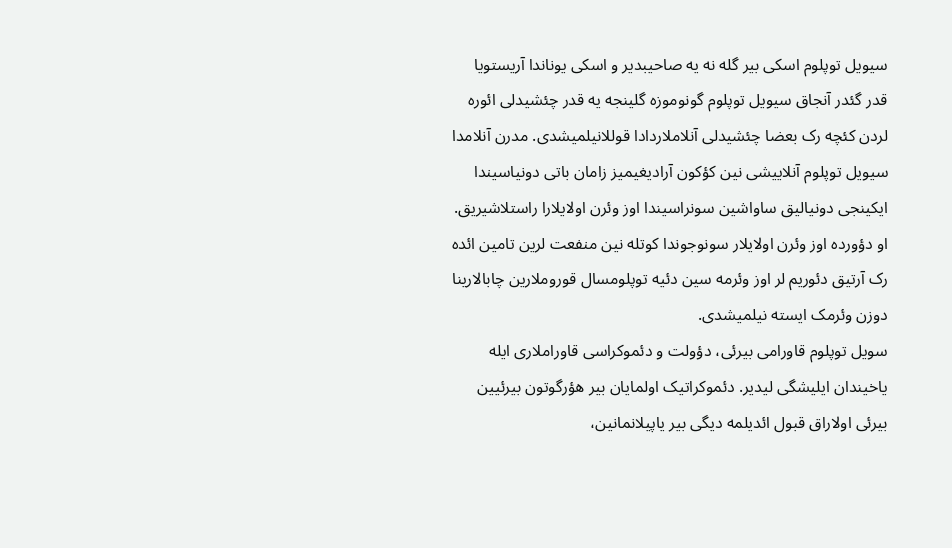سیویل توپلوم اسکی بیر گله نه یه صاحیبدیر و اسکی یوناندا آریستویا قدر گئدر آنجاق سیویل توپلوم گونوموزه گلینجه یه قدر چئشیدلی ائوره لردن کئچه رک بعضا چئشیدلی آنلاملاردادا قوللانیلمیشدی. مدرن آنلامدا سیویل توپلوم آنلاییشی نین کؤکون آرادیغیمیز زامان باتی دونیاسیندا ایکینجی دونیالیق ساواشین سونراسیندا اوز وئرن اولایلارا راستلاشیریق. او دؤورده اوز وئرن اولایلار سونوجوندا کوتله نین منفعت لرین تامین ائده رک آرتیق دئوریم لر اوز وئرمه سین دئیه توپلومسال قوروملارین چابالارینا دوزن وئرمک ایسته نیلمیشدی.
سویل توپلوم قاورامی بیرئی، دؤولت و دئموکراسی قاوراملاری ایله یاخیندان ایلیشگی لیدیر. دئموکراتیک اولمایان بیر هؤرگوتون بیرئیین بیرئی اولاراق قبول ائدیلمه دیگی بیر یاپیلانمانین،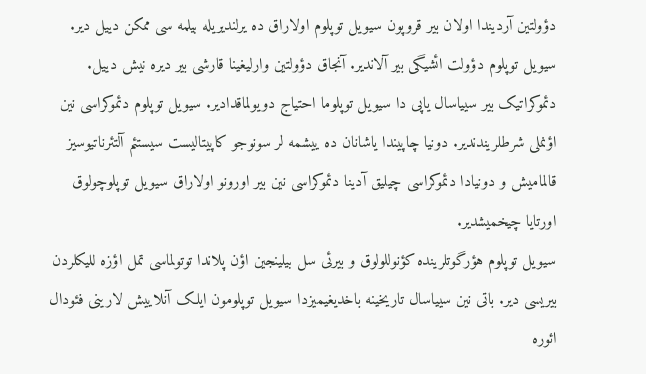دؤولتین آردیندا اولان بیر قروپون سیویل توپلوم اولاراق ده یرلندیریله بیلمه سی ممکن دییل دیر. سیویل توپلوم دؤولت ائشیگی بیر آلاندیر. آنجاق دؤولتین وارلیغینا قارشی بیر دیره نیش دییل. دئموکراتیک بیر سییاسال یاپی دا سیویل توپلوما احتیاج دویولماقدادیر. سیویل توپلوم دئموکراسی نین اؤنملی شرطلریندندیر. دونیا چاپیندا یاشانان ده ییشمه لر سونوجو کاپیتالیست سیستئم آلتئرناتیوسیز قالمامیش و دونیادا دئموکراسی چیلیق آدینا دئموکراسی نین بیر اورونو اولاراق سیویل توپلوچولوق اورتایا چیخمیشدیر.
سیویل توپلوم هؤرگوتلرینده کؤنوللولوق و بیرئی سل بیلینجین اؤن پلاندا توتولماسی تمل اؤزه للیکلردن بیریسی دیر. باتی نین سییاسال تاریخینه باخدیغیمیزدا سیویل توپلومون ایلک آنلاییش لارینی فئودال ائوره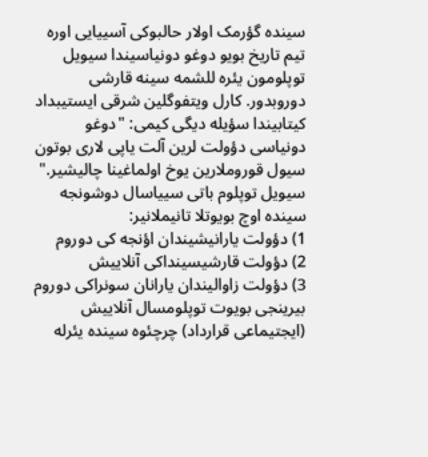سینده گؤرمک اولار حالبوکی آسییایی اوره تیم تاریخ بویو دوغو دونیاسیندا سیویل توپلومون یئره للشمه سینه قارشی دوروبدور. کارل ویتفوگلین شرقی ایستیبداد کیتابیندا سؤیله دیگی کیمی: "دوغو دونیاسی دؤولت لرین آلت یاپی لاری بوتون سیول قوروملارین یوخ اولماغینا چالیشیر."
سیویل توپلوم باتی سییاسال دوشونجه سینده اوچ بویوتلا تانیملانیر:
1) دؤولت یارانیشیندان اؤنجه کی دوروم
2) دؤولت قارشیسینداکی آنلاییش
3) دؤولت زاوالیندان یارانان سونراکی دوروم
بیرینجی بویوت توپلومسال آنلاییش (ایجتیماعی قرارداد) چرچئوه سینده یئرله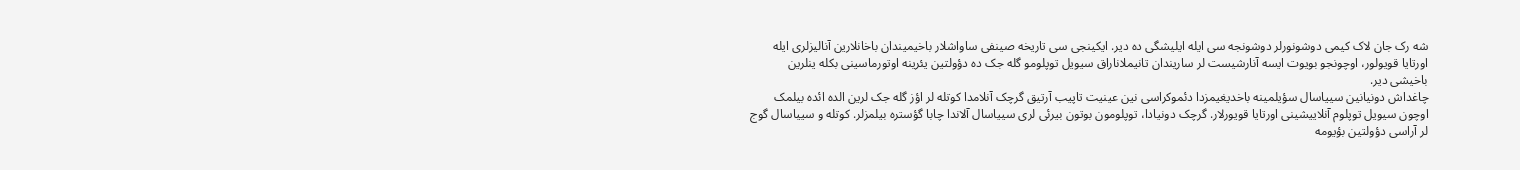شه رک جان لاک کیمی دوشونورلر دوشونجه سی ایله ایلیشگی ده دیر. ایکینجی سی تاریخه صینفی ساواشلار باخیمیندان باخانلارین آنالیزلری ایله اورتایا قویولور، اوچونجو بویوت ایسه آنارشیست لر ساریندان تانیملاناراق سیویل توپلومو گله جک ده دؤولتین یئرینه اوتورماسینی بکله ینلرین باخیشی دیر.
چاغداش دونیانین سییاسال سؤیلمینه باخدیغیمزدا دئموکراسی نین عینیت تاپیب آرتیق گرچک آنلامدا کوتله لر اؤز گله جک لرین الده ائده بیلمک اوچون سیویل توپلوم آنلاییشینی اورتایا قویورلار. گرچک دونیادا، توپلومون بوتون بیرئی لری سییاسال آلاندا چابا گؤستره بیلمزلر. کوتله و سییاسال گوج لر آراسی دؤولتین بؤیومه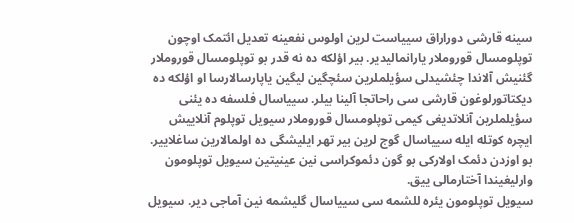سینه قارشی دوراراق سییاست لرین اولوس نفعینه تعدیل ائتمک اوچون توپلومسال قوروملار یارانمالیدیر. بیر اؤلکه ده نه قدر بو توپلومسال قوروملار گئنیش آلاندا چئشیدلی سؤیلملرین سئچگین لیگین یاپارسالارسا او اؤلکه ده دیکتاتورلوغون قارشی سی راحاتجا آلینا بیلر. سییاسال فلسفه ده یئنی سؤیلملرین آنلاتدیغی کیمی توپلومسال قوروملار سیویل توپلوم آنلاییش ایچره کوتله ایله سییاسال گوج لرین بیر تهر ایلیشگی ده اولمالارین ساغلاییر. بو اوزدن دئمک اولارکی بو گون دئموکراسی نین عینیتین سیویل توپلومون وارلیغیندا آختارمالی ییق.
سیویل توپلومون یئره للشمه سی سییاسال گلیشمه نین آماجی دیر. سیویل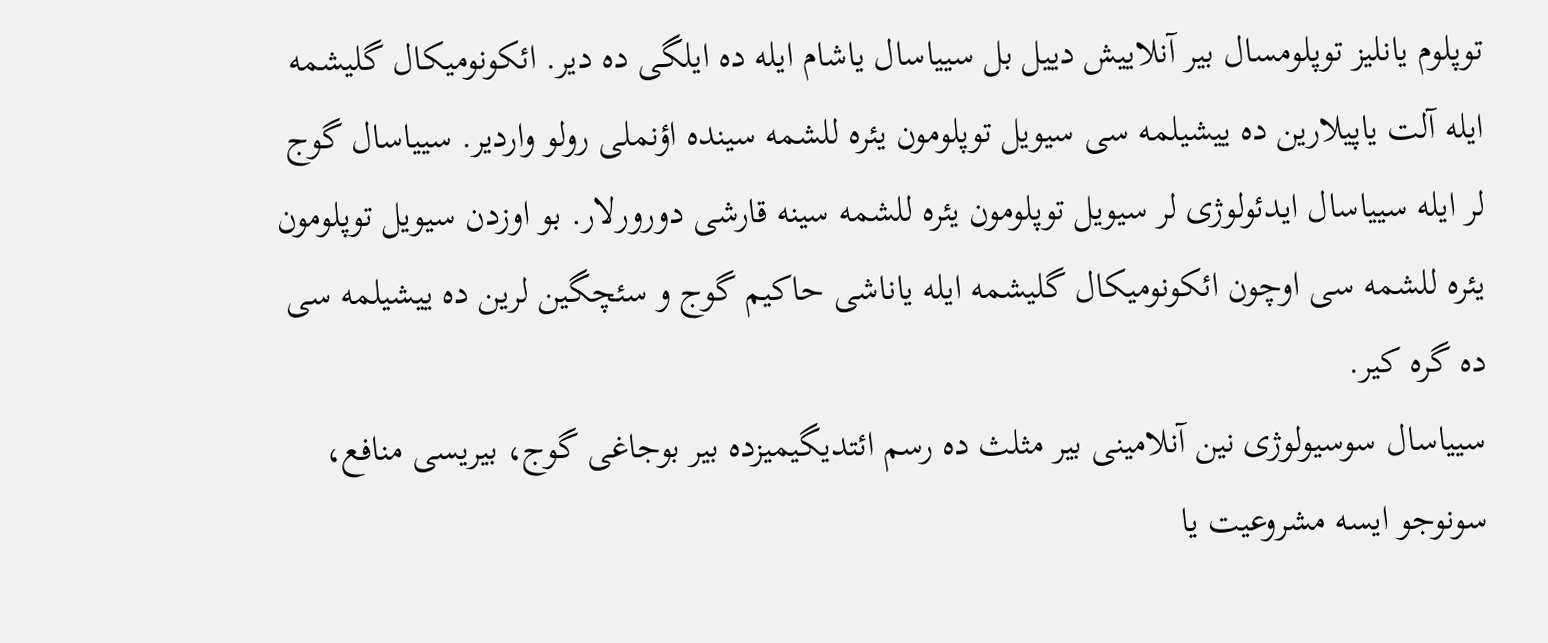توپلوم یانلیز توپلومسال بیر آنلاییش دییل بل سییاسال یاشام ایله ده ایلگی ده دیر. ائکونومیکال گلیشمه ایله آلت یاپیلارین ده ییشیلمه سی سیویل توپلومون یئره للشمه سینده اؤنملی رولو واردیر. سییاسال گوج لر ایله سییاسال ایدئولوژی لر سیویل توپلومون یئره للشمه سینه قارشی دورورلار. بو اوزدن سیویل توپلومون یئره للشمه سی اوچون ائکونومیکال گلیشمه ایله یاناشی حاکیم گوج و سئچگین لرین ده ییشیلمه سی ده گره کیر.
سییاسال سوسیولوژی نین آنلامینی بیر مثلث ده رسم ائتدیگیمیزده بیر بوجاغی گوج، بیریسی منافع، سونوجو ایسه مشروعیت یا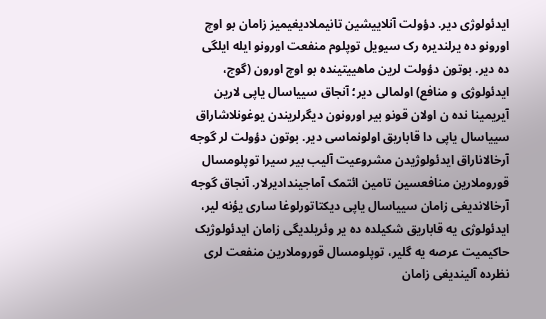ایدئولوژی دیر. دؤولت آنلاییشین تانیملادیغیمیز زامان بو اوچ اورونو ده یرلندیره رک سیویل توپلوم منفعت اورونو ایله ایلگی ده دیر. بوتون دؤولت لرین ماهییتینده بو اوچ اورون (گوج، ایدئولوژی و منافع) اولمالی دیر؛ آنجاق سییاسال یاپی لارین آیریمینا نده ن اولان قونو بیر اورونون دیگرلریندن یوغونلاشاراق سییاسال یاپی دا قاباریق اولونماسی دیر. بوتون دؤولت لر گوجه آرخالاناراق ایدئولوژیدن مشروعیت آلیب بیر سیرا توپلومسال قوروملارین منافعسین تامین ائتمک آماجیندادیرلار. آنجاق گوجه آرخالاندیغی زامان سییاسال یاپی دیکتاتورلوغا ساری یؤنه لیر، ایدئولوژی یه قاباریق شکیلده ده یر وئریلدیگی زامان ایدئولوژیک حاکیمیت عرصه یه گلیر، توپلومسال قوروملارین منفعت لری نظرده آلیندیغی زامان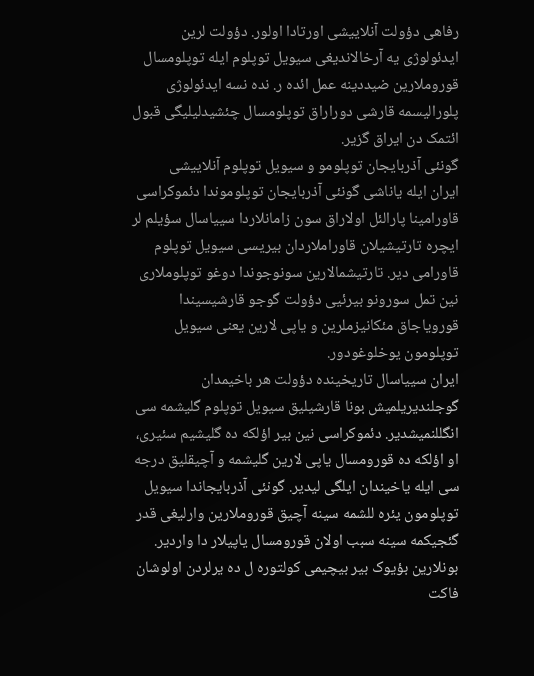رفاهی دؤولت آنلاییشی اورتادا اولور. دؤولت لرین ایدئولوژی یه آرخالاندیغی سیویل توپلوم ایله توپلومسال قوروملارین ضیددینه عمل ائده ر. نده نسه ایدئولوژی پلورالیسمه قارشی دوراراق توپلومسال چئشیدلیلیگی قبول ائتمک دن ایراق گزیر.
گونئی آذربایجان توپلومو و سیویل توپلوم آنلاییشی
ایران ایله یاناشی گونئی آذربایجان توپلوموندا دئموکراسی قاورامینا پارالئل اولاراق سون زامانلاردا سییاسال سؤیلم لر ایچره تارتیشیلان قاوراملاردان بیریسی سیویل توپلوم قاورامی دیر. تارتیشمالارین سونوجوندا دوغو توپلوملاری نین تمل سورونو بیرئیی دؤولت گوجو قارشیسیندا قورویاجاق مئکانیزملرین و یاپی لارین یعنی سیویل توپلومون یوخلوغودور.
ایران سییاسال تاریخینده دؤولت هر باخیمدان گوجلندیریلمیش بونا قارشیلیق سیویل توپلوم گلیشمه سی انگللنمیشدیر. دئموکراسی نین بیر اؤلکه ده گلیشیم سئیری، او اؤلکه ده قورومسال یاپی لارین گلیشمه و آچیقلیق درجه سی ایله یاخیندان ایلگی لیدیر. گونئی آذربایجاندا سیویل توپلومون یئره للشمه سینه آچیق قوروملارین وارلیغی قدر گئجیکمه سینه سبب اولان قورومسال یاپیلار دا واردیر. بونلارین بؤیوک بیر بیچیمی کولتوره ل ده یرلردن اولوشان فاکت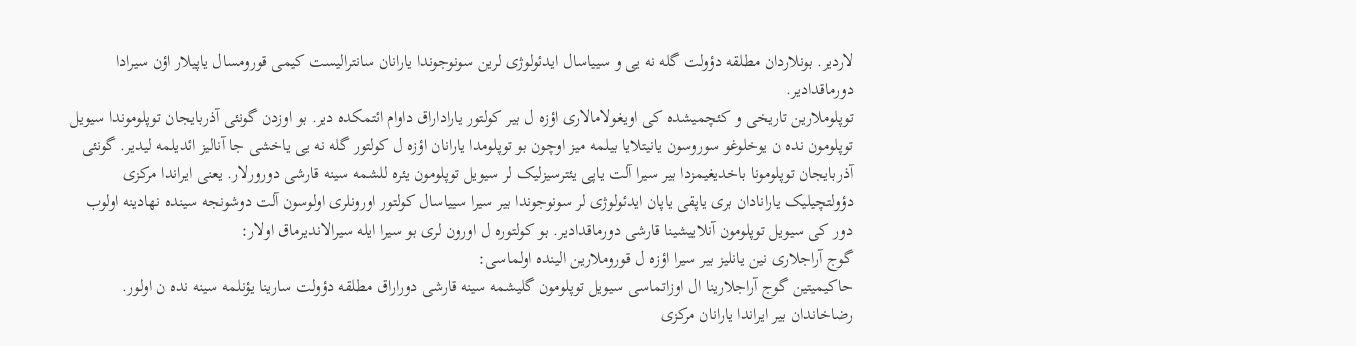لاردیر. بونلاردان مطلقه دؤولت گله نه یی و سییاسال ایدئولوژی لرین سونوجوندا یارانان سانترالیست کیمی قورومسال یاپیلار اؤن سیرادا دورماقدادیر.
توپلوملارین تاریخی و کئچمیشده کی اویغولامالاری اؤزه ل بیر کولتور یاراداراق داوام ائتمکده دیر. بو اوزدن گونئی آذربایجان توپلوموندا سیویل توپلومون نده ن یوخلوغو سوروسون یانیتلایا بیلمه میز اوچون بو توپلومدا یارانان اؤزه ل کولتور گله نه یی یاخشی جا آنالیز ائدیلمه لیدیر. گونئی آذربایجان توپلومونا باخدیغیمزدا بیر سیرا آلت یاپی یئترسیزلیک لر سیویل توپلومون یئره للشمه سینه قارشی دورورلار. یعنی ایراندا مرکزی دؤولتچیلیک یارانادان بری یاپقی یاپان ایدئولوژی لر سونوجوندا بیر سیرا سییاسال کولتور اورونلری اولوسون آلت دوشونجه سینده نهادینه اولوب دور کی سیویل توپلومون آنلاییشینا قارشی دورماقدادیر. بو کولتوره ل اورون لری بو سیرا ایله سیرالاندیرماق اولار:
گوج آراجلاری نین یانلیز بیر سیرا اؤزه ل قوروملارین الینده اولماسی:
حاکیمیتین گوج آراجلارینا ال اوزاتماسی سیویل توپلومون گلیشمه سینه قارشی دوراراق مطلقه دؤولت سارینا یؤنلمه سینه نده ن اولور. رضاخاندان بیر ایراندا یارانان مرکزی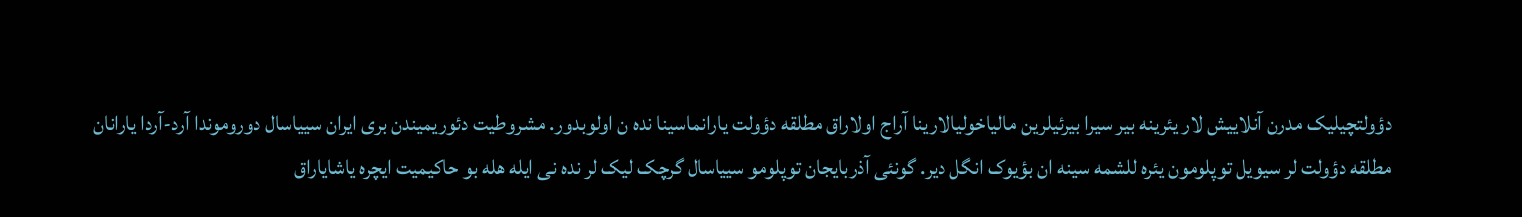دؤولتچیلیک مدرن آنلاییش لار یئرینه بیر سیرا بیرئیلرین مالیاخولیالارینا آراج اولاراق مطلقه دؤولت یارانماسینا نده ن اولوبدور. مشروطیت دئوریمیندن بری ایران سییاسال دوروموندا آرد-آردا یارانان مطلقه دؤولت لر سیویل توپلومون یئره للشمه سینه ان بؤیوک انگل دیر. گونئی آذربایجان توپلومو سییاسال گرچک لیک لر نده نی ایله هله بو حاکیمیت ایچره یاشایاراق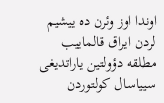اوندا اوز وئرن ده ییشیم لردن ایراق قالماییب مطلقه دؤولتین یاراتدیغی سییاسال کولتوردن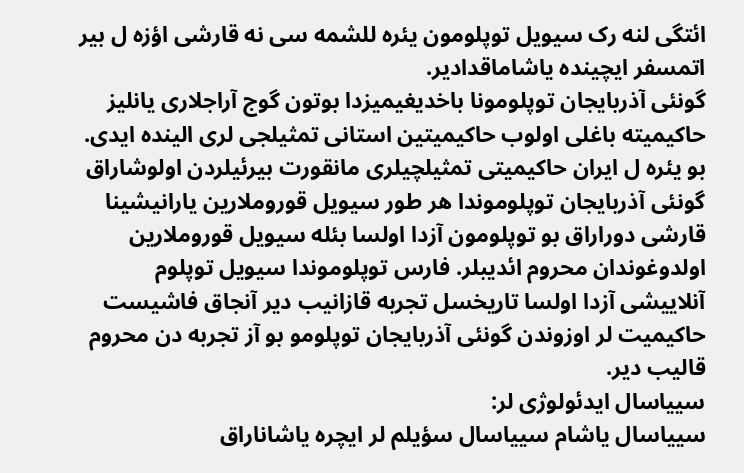ائتگی لنه رک سیویل توپلومون یئره للشمه سی نه قارشی اؤزه ل بیر اتمسفر ایچینده یاشاماقدادیر.
گونئی آذربایجان توپلومونا باخدیغیمیزدا بوتون گوج آراجلاری یانلیز حاکیمیته باغلی اولوب حاکیمیتین استانی تمثیلجی لری الینده ایدی. بو یئره ل ایران حاکیمیتی تمثیلچیلری مانقورت بیرئیلردن اولوشاراق گونئی آذربایجان توپلوموندا هر طور سیویل قوروملارین یارانیشینا قارشی دوراراق بو توپلومون آزدا اولسا بئله سیویل قوروملارین اولدوغوندان محروم ائدیبلر. فارس توپلوموندا سیویل توپلوم آنلاییشی آزدا اولسا تاریخسل تجربه قازانیب دیر آنجاق فاشیست حاکیمیت لر اوزوندن گونئی آذربایجان توپلومو بو آز تجربه دن محروم قالیب دیر.
سییاسال ایدئولوژی لر:
سییاسال یاشام سییاسال سؤیلم لر ایچره یاشاناراق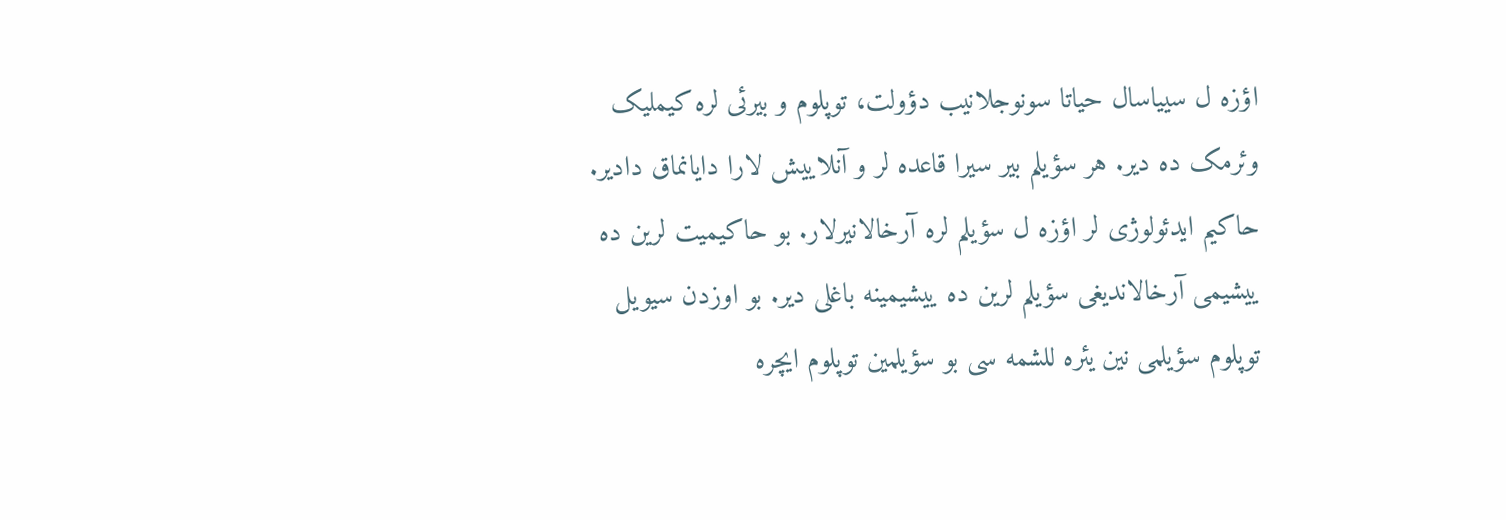اؤزه ل سییاسال حیاتا سونوجلانیب دؤولت، توپلوم و بیرئی لره کیملیک وئرمک ده دیر. هر سؤیلم بیر سیرا قاعده لر و آنلاییش لارا دایانماق دادیر. حاکیم ایدئولوژی لر اؤزه ل سؤیلم لره آرخالانیرلار. بو حاکیمیت لرین ده ییشیمی آرخالاندیغی سؤیلم لرین ده ییشیمینه باغلی دیر. بو اوزدن سیویل توپلوم سؤیلمی نین یئره للشمه سی بو سؤیلمین توپلوم ایچره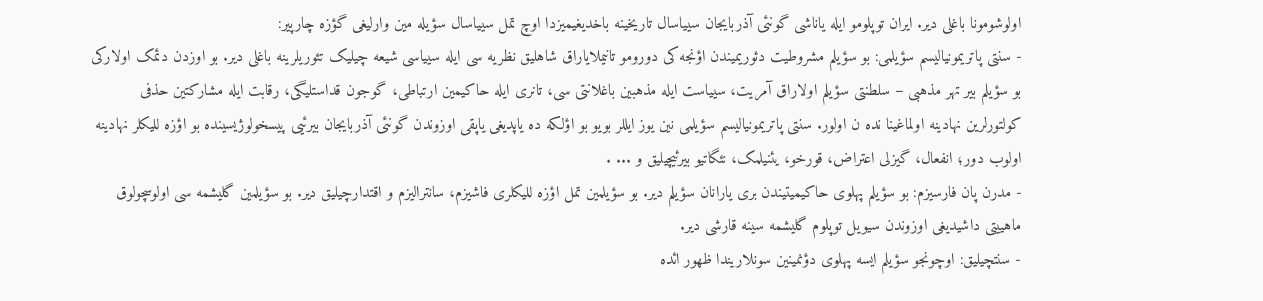اولوشومونا باغلی دیر. ایران توپلومو ایله یاناشی گونئی آذربایجان سییاسال تاریخینه باخدیغیمیزدا اوچ تمل سییاسال سؤیله مین وارلیغی گؤزه چارپیر:
- سنتی پاتریمونیالیسم سؤیلمی: بو سؤیلم مشروطیت دئوریمیندن اؤنجه کی دورومو تانیملایاراق شاهلیق نظریه سی ایله سییاسی شیعه چیلیک تئوریلرینه باغلی دیر. بو اوزدن دئمک اولارکی بو سؤیلم بیر تهر مذهبی – سلطنتی سؤیلم اولاراق آمریت، سییاست ایله مذهبین باغلانتی سی، تانری ایله حاکیمین ارتباطی، گوجون قداستلیگی، رقابت ایله مشارکتین حذفی کولتورلرین نهادینه اولماغینا نده ن اولور. سنتی پاتریمونیالیسم سؤیلمی نین یوز ایللر بویو بو اؤلکه ده یاپدیغی یاپقی اوزوندن گونئی آذربایجان بیرئیی پیسخولوژیسینده بو اؤزه للیکلر نهادینه اولوب دور؛ انفعال، گیزلی اعتراض، قورخو، یئنیلمک، نئگاتیو بیرئیچیلیق و ... .
- مدرن پان فارسیزم: بو سؤیلم پهلوی حاکیمیتیندن بری یارانان سؤیلم دیر. بو سؤیلمین تمل اؤزه للیکلری فاشیزم، سانترالیزم و اقتدارچیلیق دیر. بو سؤیلمین گلیشمه سی اولوسچولوق ماهییتی داشیدیغی اوزوندن سیویل توپلوم گلیشمه سینه قارشی دیر.
- سنتچیلیق: اوچونجو سؤیلم ایسه پهلوی دؤنمینین سونلاریندا ظهور ائده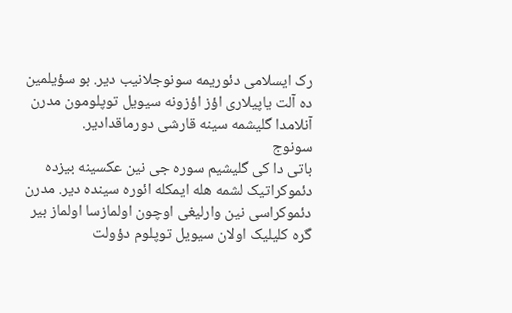رک ایسلامی دئوریمه سونوجلانیب دیر. بو سؤیلمین ده آلت یاپیلاری اؤز اؤزونه سیویل توپلومون مدرن آنلامدا گلیشمه سینه قارشی دورماقدادیر.
سونوج
باتی دا کی گلیشیم سوره جی نین عکسینه بیزده دئموکراتیک لشمه هله ایمکله ائوره سینده دیر. مدرن دئموکراسی نین وارلیغی اوچون اولمازسا اولماز بیر گره کلیلیک اولان سیویل توپلوم دؤولت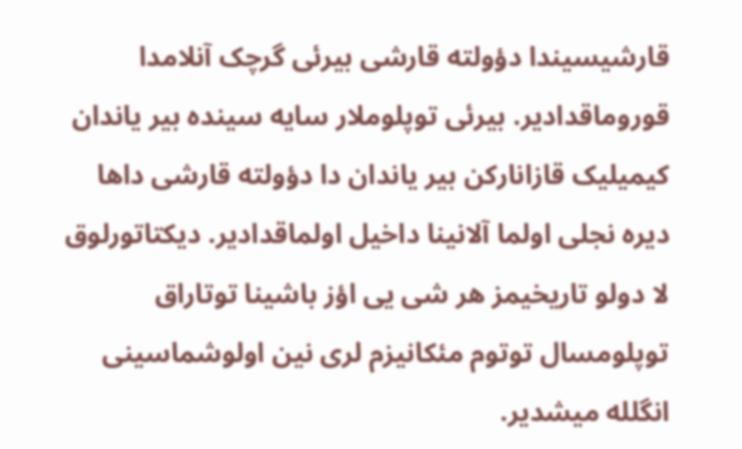قارشیسیندا دؤولته قارشی بیرئی گرچک آنلامدا قوروماقدادیر. بیرئی توپلوملار سایه سینده بیر یاندان کیمیلیک قازانارکن بیر یاندان دا دؤولته قارشی داها دیره نجلی اولما آلانینا داخیل اولماقدادیر. دیکتاتورلوق لا دولو تاریخیمز هر شی یی اؤز باشینا توتاراق توپلومسال توتوم مئکانیزم لری نین اولوشماسینی انگلله میشدیر.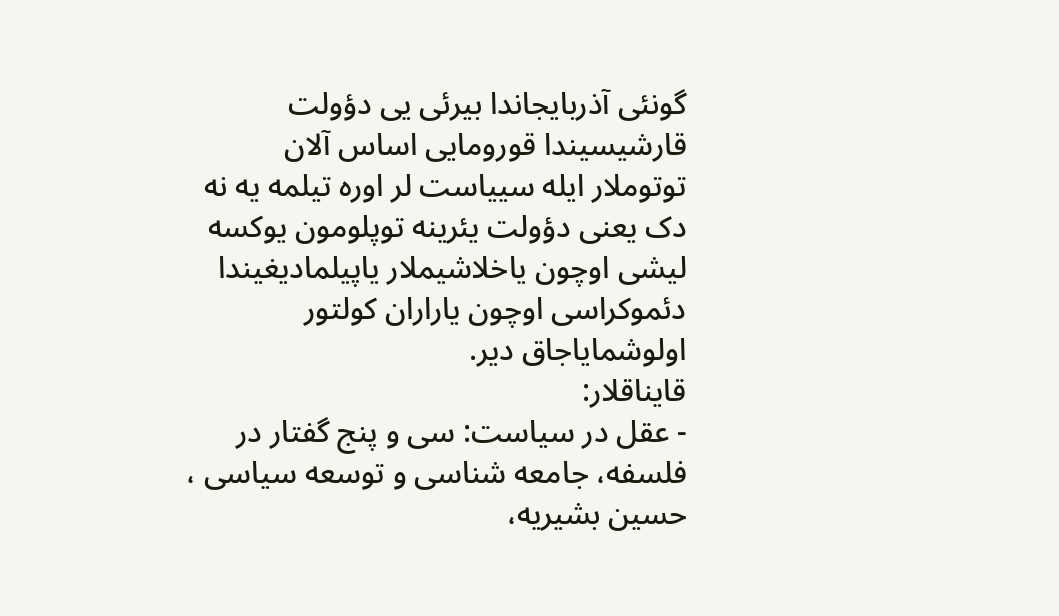گونئی آذربایجاندا بیرئی یی دؤولت قارشیسیندا قورومایی اساس آلان توتوملار ایله سییاست لر اوره تیلمه یه نه دک یعنی دؤولت یئرینه توپلومون یوکسه لیشی اوچون یاخلاشیملار یاپیلمادیغیندا دئموکراسی اوچون یاراران کولتور اولوشمایاجاق دیر.
قايناقلار:
- عقل در سیاست: سی و پنج گفتار در فلسفه، جامعه شناسی و توسعه سیاسی ، حسین بشیریه،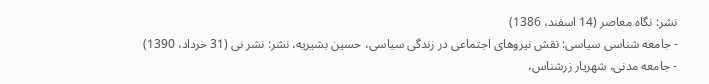نشر: نگاه معاصر (14 اسفند، 1386)
- جامعه شناسی سیاسی: نقش نیروهای اجتماعی در زندگی سیاسی، حسین بشیریه، نشر: نشر نی (31 خرداد، 1390)
- جامعه مدنی، شهریار زرشناس،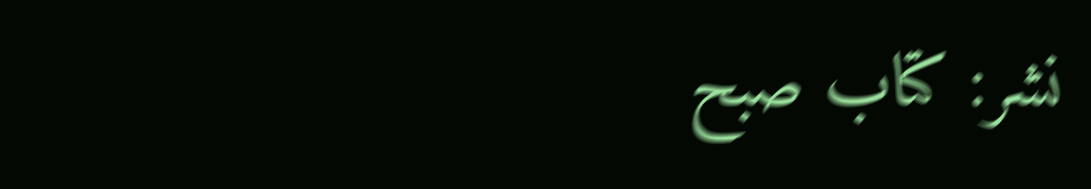نشر: کتاب صبح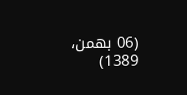(06 بهمن، 1389)